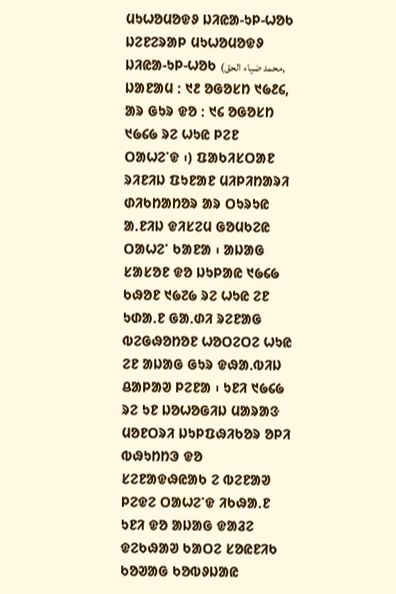ᱢᱩᱦᱚᱢᱚᱫᱽ ᱡᱤᱭᱟ-ᱩᱞ-ᱦᱚᱠ
ᱡᱮᱱᱮᱨᱟᱞ ᱢᱩᱦᱚᱢᱚᱫᱽ ᱡᱤᱭᱟ-ᱩᱞ-ᱦᱚᱠ (محمد ضياء الحق, ᱡᱟᱱᱟᱢ ᱺ ᱑᱒ ᱚᱜᱚᱥᱴ ᱑᱙᱒᱔, ᱟᱨ ᱜᱩᱨ ᱫᱚ ᱺ ᱑᱔ ᱚᱜᱚᱥᱴ ᱑᱙᱔᱙ ᱨᱮ ᱦᱩᱭ ᱞᱮᱱ ᱛᱟᱦᱮᱸᱫ ᱾) ᱯᱟᱠᱤᱥᱛᱟᱱ ᱨᱤᱱᱤᱡ ᱯᱩᱱᱟᱱ ᱢᱤᱞᱤᱴᱟᱨᱤ ᱰᱤᱠᱴᱟᱴᱚᱨ ᱟᱨ ᱛᱩᱨᱩᱭ ᱟᱹᱱᱤᱡ ᱫᱤᱥᱮᱢ ᱜᱚᱢᱠᱮᱭ ᱛᱟᱦᱮᱸ ᱠᱟᱱᱟ ᱾ ᱟᱡᱟᱜ ᱥᱟᱥᱚᱱ ᱫᱚ ᱡᱩᱞᱟᱭ ᱑᱙᱔᱙ ᱠᱷᱚᱱ ᱑᱙᱗᱙ ᱨᱮ ᱦᱩᱭ ᱮᱱ ᱩᱰᱟᱹᱱ ᱜᱟᱹᱰᱤ ᱨᱮᱱᱟᱜ ᱵᱮᱜᱷᱚᱴᱚᱱ ᱦᱚᱛᱮᱛᱮ ᱦᱩᱭ ᱮᱱ ᱟᱡᱟᱜ ᱜᱩᱨ ᱫᱷᱟᱹᱵᱤᱡ ᱪᱟᱞᱟᱣ ᱞᱮᱱᱟ ᱾ ᱩᱱᱤ ᱑᱙᱔᱙ ᱨᱮ ᱩᱱ ᱡᱚᱦᱚᱜᱤᱡ ᱢᱟᱨᱟᱝ ᱢᱚᱱᱛᱨᱤ ᱡᱩᱞᱯᱷᱤᱠᱚᱨ ᱚᱞᱤ ᱵᱷᱩᱴᱴᱳ ᱫᱚ ᱥᱮᱱᱟᱫᱷᱭᱟᱠ ᱮ ᱵᱮᱱᱟᱣ ᱞᱮᱫᱮ ᱛᱟᱦᱮᱸᱫ ᱤᱠᱷᱟᱹᱱ ᱩᱱᱤ ᱫᱚ ᱟᱡᱟᱜ ᱫᱟᱲᱮ ᱫᱮᱠᱷᱟᱣ ᱠᱟᱛᱮ ᱥᱚᱭᱱᱤᱠ ᱠᱚᱣᱟᱜ ᱠᱚᱵᱽᱡᱟᱭ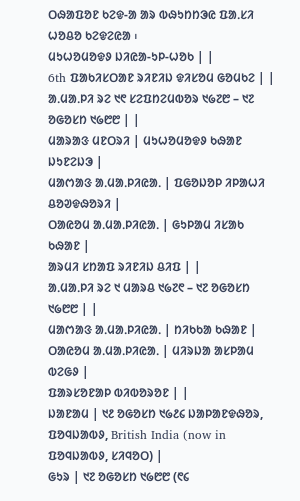ᱛᱷᱟᱯᱚᱱ ᱠᱮᱫ-ᱟ ᱟᱨ ᱵᱷᱩᱴᱴᱳᱭ ᱯᱟᱹᱥᱤ ᱦᱚᱪᱚ ᱠᱮᱫᱮᱭᱟ ᱾
ᱢᱩᱦᱚᱢᱚᱫᱽ ᱡᱤᱭᱟ-ᱩᱞ-ᱦᱚᱠ | |
6th ᱯᱟᱠᱤᱥᱛᱟᱱ ᱨᱤᱱᱤᱡ ᱫᱤᱥᱚᱢ ᱜᱚᱢᱠᱮ | |
ᱟᱹᱢᱟᱹᱞᱤ ᱨᱮ ᱑᱖ ᱥᱮᱯᱴᱮᱢᱵᱚᱨ ᱑᱙᱗᱘ – ᱑᱗ ᱚᱜᱚᱥᱴ ᱑᱙᱘᱘ | |
ᱢᱟᱨᱟᱝ ᱢᱱᱛᱨᱤ | ᱢᱩᱦᱚᱢᱚᱫᱽ ᱠᱷᱟᱱ ᱡᱩᱱᱮᱡᱳ |
ᱢᱟᱬᱟᱝ ᱟᱹᱢᱟᱹᱞᱤᱭᱟᱹ | ᱯᱜᱚᱡᱚᱞ ᱤᱞᱟᱦᱤ ᱪᱚᱣᱫᱷᱚᱨᱤ |
ᱛᱟᱭᱚᱢ ᱟᱹᱢᱟᱹᱞᱤᱭᱟᱹ | ᱜᱩᱞᱟᱢ ᱤᱥᱟᱠ ᱠᱷᱟᱱ |
ᱟᱨᱢᱤ ᱥᱴᱟᱯ ᱨᱤᱱᱤᱡ ᱪᱤᱯ | |
ᱟᱹᱢᱟᱹᱞᱤ ᱨᱮ ᱑ ᱢᱟᱨᱪ ᱑᱙᱗᱖ – ᱑᱗ ᱚᱜᱚᱥᱴ ᱑᱙᱘᱘ | |
ᱢᱟᱬᱟᱝ ᱟᱹᱢᱟᱹᱞᱤᱭᱟᱹ | ᱴᱤᱠᱠᱟ ᱠᱷᱟᱱ |
ᱛᱟᱭᱚᱢ ᱟᱹᱢᱟᱹᱞᱤᱭᱟᱹ | ᱢᱤᱨᱡᱟ ᱟᱥᱞᱟᱢ ᱵᱮᱜᱽ |
ᱯᱟᱨᱥᱚᱱᱟᱞ ᱵᱤᱵᱚᱨᱚᱱ | |
ᱡᱟᱱᱟᱢ | ᱑᱒ ᱚᱜᱚᱥᱴ ᱑᱙᱒᱔ ᱡᱟᱞᱟᱱᱫᱷᱚᱨ, ᱯᱚᱧᱡᱟᱵᱽ, British India (now in ᱯᱚᱧᱡᱟᱵᱽ, ᱥᱤᱧᱚᱛ) |
ᱜᱩᱨ | ᱑᱗ ᱚᱜᱚᱥᱴ ᱑᱙᱘᱘ (᱖᱔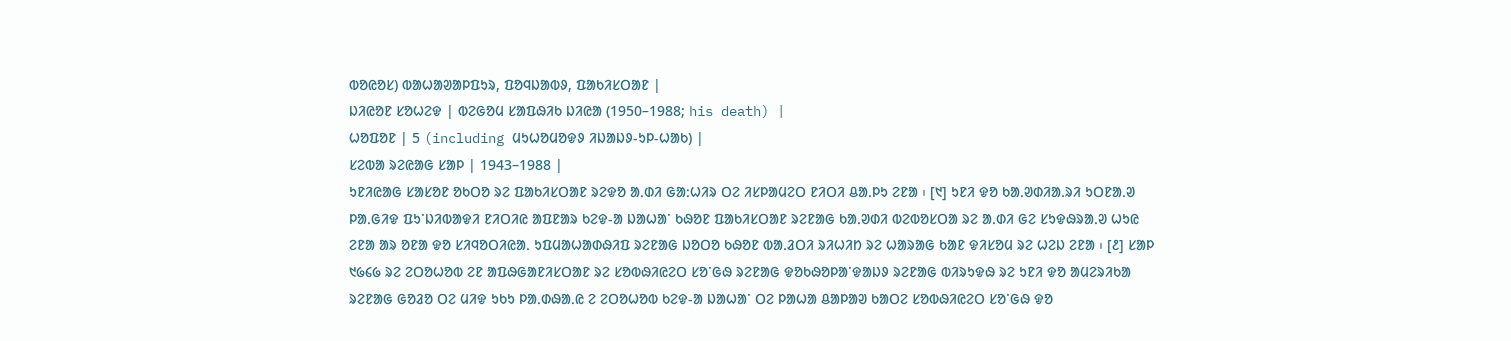ᱵᱚᱭᱚᱥ) ᱵᱟᱦᱟᱣᱟᱞᱯᱩᱨ, ᱯᱚᱧᱡᱟᱵᱽ, ᱯᱟᱠᱤᱥᱛᱟᱱ |
ᱡᱤᱭᱚᱱ ᱥᱚᱦᱮᱫ | ᱵᱮᱜᱚᱢ ᱥᱟᱯᱷᱤᱠ ᱡᱤᱭᱟ (1950–1988; his death) |
ᱦᱚᱯᱚᱱ | 5 (including ᱢᱩᱦᱚᱢᱚᱫᱽ ᱤᱡᱟᱡᱽ-ᱩᱞ-ᱦᱟᱠ) |
ᱥᱮᱵᱟ ᱨᱮᱭᱟᱜ ᱥᱟᱞ | 1943–1988 |
ᱩᱱᱤᱭᱟᱜ ᱥᱟᱥᱚᱱ ᱚᱠᱛᱚ ᱨᱮ ᱯᱟᱠᱤᱥᱛᱟᱱ ᱨᱮᱫᱚ ᱟᱹᱰᱤ ᱜᱟᱺᱦᱤᱨ ᱛᱮ ᱤᱥᱞᱟᱢᱮᱛ ᱱᱤᱛᱤ ᱪᱟᱹᱞᱩ ᱮᱱᱟ ᱾ [᱑] ᱩᱱᱤ ᱫᱚ ᱠᱟᱹᱣᱰᱤᱟᱹᱨᱤ ᱩᱛᱱᱟᱹᱣ ᱞᱟᱹᱜᱤᱫ ᱯᱩᱸᱡᱤᱵᱟᱫᱤ ᱱᱤᱛᱤᱭ ᱟᱯᱱᱟᱨ ᱠᱮᱫ-ᱟ ᱡᱟᱦᱟᱸ ᱠᱷᱚᱱ ᱯᱟᱠᱤᱥᱛᱟᱱ ᱨᱮᱱᱟᱜ ᱠᱟᱹᱣᱰᱤ ᱵᱮᱵᱚᱥᱛᱟ ᱨᱮ ᱟᱹᱰᱤ ᱜᱮ ᱥᱩᱫᱷᱨᱟᱹᱣ ᱦᱩᱭ ᱮᱱᱟ ᱟᱨ ᱚᱱᱟ ᱫᱚ ᱥᱤᱧᱚᱛᱤᱭᱟᱹ ᱩᱯᱢᱟᱦᱟᱰᱷᱤᱯ ᱨᱮᱱᱟᱜ ᱡᱚᱛᱚ ᱠᱷᱚᱱ ᱵᱟᱹᱲᱛᱤ ᱨᱤᱦᱤᱴ ᱨᱮ ᱦᱟᱨᱟᱜ ᱠᱟᱱ ᱫᱤᱥᱚᱢ ᱨᱮ ᱦᱮᱡ ᱮᱱᱟ ᱾ [᱒] ᱥᱟᱞ ᱑᱙᱔᱙ ᱨᱮ ᱮᱛᱚᱦᱚᱵ ᱮᱱ ᱟᱯᱷᱜᱟᱱᱤᱥᱛᱟᱱ ᱨᱮ ᱥᱚᱵᱷᱤᱭᱮᱛ ᱥᱚᱸᱜᱷ ᱨᱮᱱᱟᱜ ᱫᱚᱠᱷᱚᱞᱟᱸᱫᱟᱡᱽ ᱨᱮᱱᱟᱜ ᱵᱤᱨᱩᱫᱷ ᱨᱮ ᱩᱱᱤ ᱫᱚ ᱟᱢᱮᱨᱤᱠᱟ ᱨᱮᱱᱟᱜ ᱜᱚᱲᱚ ᱛᱮ ᱢᱤᱫ ᱩᱠᱩ ᱞᱟᱹᱰᱷᱟᱹᱭ ᱮ ᱮᱛᱚᱦᱚᱵ ᱠᱮᱫ-ᱟ ᱡᱟᱦᱟᱸ ᱛᱮ ᱞᱟᱦᱟ ᱪᱟᱞᱟᱣ ᱠᱟᱛᱮ ᱥᱚᱵᱷᱤᱭᱮᱛ ᱥᱚᱸᱜᱷ ᱫᱚ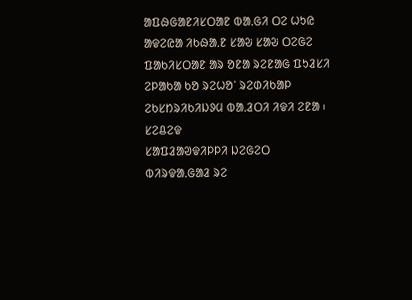ᱟᱯᱷᱜᱟᱱᱤᱥᱛᱟᱱ ᱵᱟᱹᱜᱤ ᱛᱮ ᱦᱩᱭ ᱟᱫᱮᱭᱟ ᱤᱠᱷᱟᱹᱱ ᱥᱟᱶ ᱥᱟᱶ ᱛᱮᱜᱮ ᱯᱟᱠᱤᱥᱛᱟᱱ ᱟᱨ ᱚᱱᱟ ᱨᱮᱱᱟᱜ ᱯᱩᱲᱥᱤ ᱮᱞᱟᱠᱟ ᱠᱚ ᱨᱮᱦᱚᱸ ᱨᱮᱰᱤᱠᱟᱞ ᱮᱠᱥᱴᱨᱤᱠᱤᱡᱽᱢ ᱵᱟᱹᱲᱛᱤ ᱤᱫᱤ ᱮᱱᱟ ᱾
ᱥᱮᱪᱮᱫ
ᱥᱟᱯᱲᱟᱣᱫᱤᱞᱞᱤ ᱡᱮᱜᱮᱛ ᱵᱤᱨᱫᱟᱹᱜᱟᱲ ᱨᱮ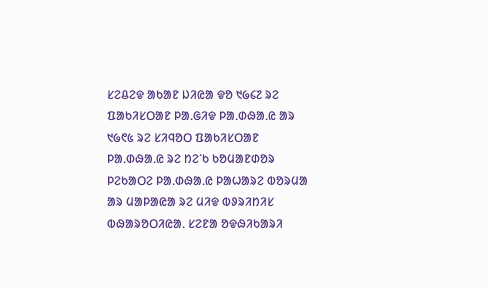ᱥᱮᱪᱮᱫ ᱟᱠᱟᱱ ᱡᱤᱭᱟ ᱫᱚ ᱑᱙᱔᱗ ᱨᱮ ᱯᱟᱠᱤᱥᱛᱟᱱ ᱞᱟᱹᱜᱤᱫ ᱞᱟᱹᱰᱷᱟᱹᱭ ᱟᱨ ᱑᱙᱖᱕ ᱨᱮ ᱥᱤᱧᱚᱛ ᱯᱟᱠᱤᱥᱛᱟᱱ ᱞᱟᱹᱰᱷᱟᱹᱭ ᱨᱮ ᱴᱮᱸᱠ ᱠᱚᱢᱟᱱᱰᱚᱨ ᱞᱮᱠᱟᱛᱮ ᱞᱟᱹᱰᱷᱟᱹᱭ ᱞᱟᱦᱟᱨᱮ ᱵᱚᱨᱢᱟ ᱟᱨ ᱢᱟᱞᱟᱭᱟ ᱨᱮ ᱢᱤᱫ ᱵᱽᱨᱤᱴᱤᱥ ᱵᱷᱟᱨᱚᱛᱤᱭᱟᱹ ᱥᱮᱱᱟ ᱚᱫᱷᱤᱠᱟᱨᱤ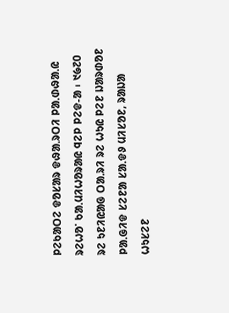ᱞᱮᱠᱟᱛᱮ ᱫᱚᱥᱟᱨ ᱫᱷᱟᱹᱨᱛᱤ ᱞᱟᱹᱰᱷᱟᱹᱭ ᱨᱮᱦᱚᱸ ᱠᱟᱹᱢᱤᱦᱚᱨᱟᱭ ᱧᱮᱞ ᱞᱮᱫ-ᱟ ᱾ ᱑᱙᱗᱐ ᱨᱮ ᱩᱱᱤᱭᱟᱜ ᱛᱟᱹᱨᱤ ᱨᱮ ᱦᱩᱭ ᱞᱮᱱ ᱡᱟᱨᱰᱚᱱ ᱞᱟᱹᱜᱤᱫ ᱥᱮᱱᱟ ᱥᱟᱹᱫᱽ ᱢᱤᱥᱚᱱ, ᱨᱟᱡᱟ ᱦᱩᱥᱮᱱ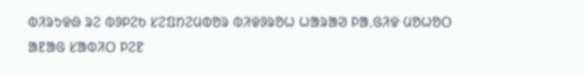ᱵᱤᱨᱩᱫᱷ ᱨᱮ ᱵᱽᱞᱮᱠ ᱥᱮᱯᱴᱮᱢᱵᱚᱨ ᱵᱤᱫᱽᱨᱚᱦ ᱦᱟᱨᱟᱣ ᱞᱟᱹᱜᱤᱫ ᱢᱚᱦᱚᱛ ᱟᱱᱟᱜ ᱥᱟᱵᱤᱛ ᱞᱮᱱ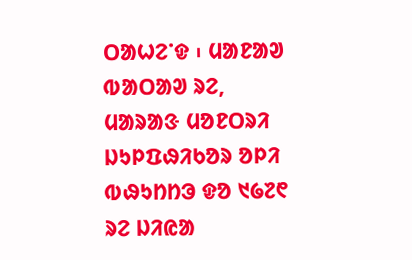ᱛᱟᱦᱮᱸᱫ ᱾ ᱢᱟᱱᱟᱣ ᱵᱟᱛᱟᱣ ᱨᱮ, ᱢᱟᱨᱟᱝ ᱢᱚᱱᱛᱨᱤ ᱡᱩᱞᱯᱷᱤᱠᱚᱨ ᱚᱞᱤ ᱵᱷᱩᱴᱴᱳ ᱫᱚ ᱑᱙᱗᱖ ᱨᱮ ᱡᱤᱭᱟ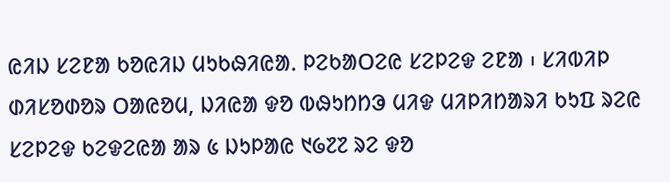ᱭᱤᱡ ᱥᱮᱱᱟ ᱠᱚᱭᱤᱡ ᱢᱩᱠᱷᱤᱭᱟᱹ ᱞᱮᱠᱟᱛᱮᱭ ᱥᱮᱞᱮᱫ ᱮᱱᱟ ᱾ ᱥᱤᱵᱤᱞ ᱰᱤᱥᱚᱰᱚᱨ ᱛᱟᱭᱚᱢ, ᱡᱤᱭᱟ ᱫᱚ ᱵᱷᱩᱴᱴᱳ ᱢᱤᱫ ᱢᱤᱞᱤᱴᱟᱨᱤ ᱠᱩᱯ ᱨᱮᱭ ᱥᱮᱞᱮᱫ ᱠᱮᱫᱮᱭᱟ ᱟᱨ ᱕ ᱡᱩᱞᱟᱭ ᱑᱙᱗᱗ ᱨᱮ ᱫᱚ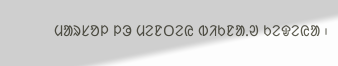ᱢᱟᱨᱥᱚᱞ ᱞᱳ ᱢᱮᱱᱛᱮᱭ ᱵᱤᱠᱱᱟᱹᱣ ᱠᱮᱫᱮᱭᱟ ᱾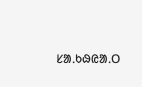ᱥᱟᱹᱠᱷᱭᱟᱹᱛ